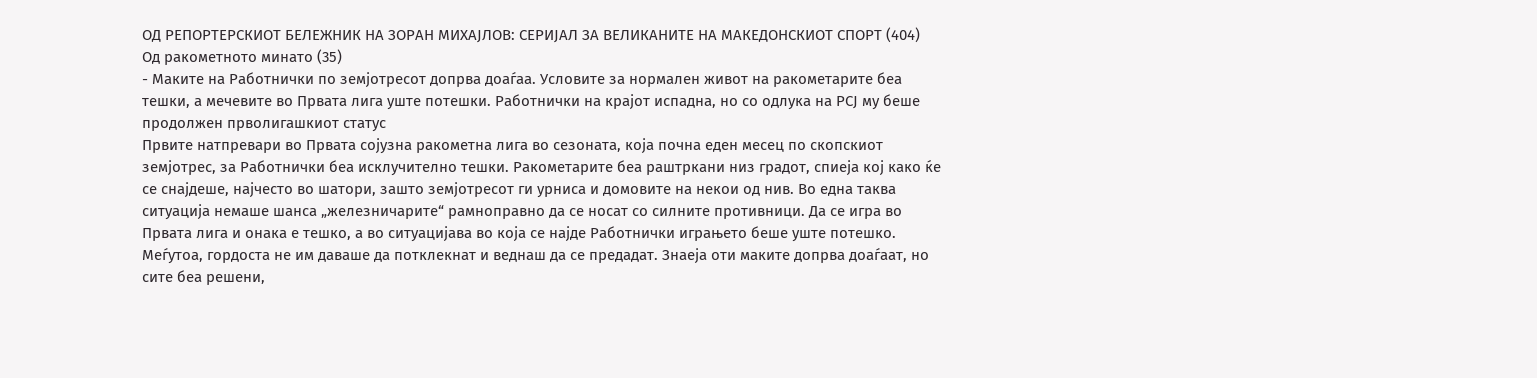ОД РЕПОРТЕРСКИОТ БЕЛЕЖНИК НА ЗОРАН МИХАЈЛОВ: СЕРИЈАЛ ЗА ВЕЛИКАНИТЕ НА МАКЕДОНСКИОТ СПОРТ (404)
Од ракометното минато (35)
- Маките на Работнички по земјотресот допрва доаѓаа. Условите за нормален живот на ракометарите беа тешки, а мечевите во Првата лига уште потешки. Работнички на крајот испадна, но со одлука на РСЈ му беше продолжен прволигашкиот статус
Првите натпревари во Првата сојузна ракометна лига во сезоната, која почна еден месец по скопскиот земјотрес, за Работнички беа исклучително тешки. Ракометарите беа раштркани низ градот, спиеја кој како ќе се снајдеше, најчесто во шатори, зашто земјотресот ги урниса и домовите на некои од нив. Во една таква ситуација немаше шанса „железничарите“ рамноправно да се носат со силните противници. Да се игра во Првата лига и онака е тешко, а во ситуацијава во која се најде Работнички играњето беше уште потешко. Меѓутоа, гордоста не им даваше да потклекнат и веднаш да се предадат. Знаеја оти маките допрва доаѓаат, но сите беа решени,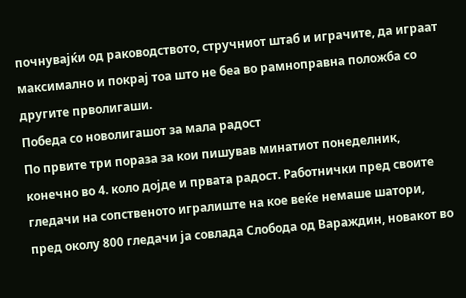почнувајќи од раководството, стручниот штаб и играчите, да играат максимално и покрај тоа што не беа во рамноправна положба со другите прволигаши.
Победа со новолигашот за мала радост
По првите три пораза за кои пишував минатиот понеделник, конечно во 4. коло дојде и првата радост. Работнички пред своите гледачи на сопственото игралиште на кое веќе немаше шатори, пред околу 800 гледачи ја совлада Слобода од Вараждин, новакот во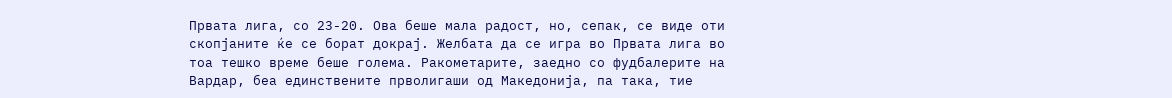Првата лига, со 23-20. Ова беше мала радост, но, сепак, се виде оти скопјаните ќе се борат докрај. Желбата да се игра во Првата лига во тоа тешко време беше голема. Ракометарите, заедно со фудбалерите на Вардар, беа единствените прволигаши од Македонија, па така, тие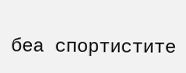беа спортистите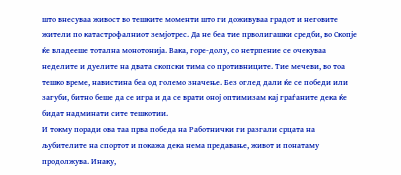што внесуваа живост во тешките моменти што ги доживуваа градот и неговите жители по катастрофалниот земјотрес. Да не беа тие прволигашки средби, во Скопје ќе владееше тотална монотонија. Вака, горе-долу, со нетрпение се очекуваа неделите и дуелите на двата скопски тима со противниците. Тие мечеви, во тоа тешко време, навистина беа од големо значење. Без оглед дали ќе се победи или загуби, битно беше да се игра и да се врати оној оптимизам кај граѓаните дека ќе бидат надминати сите тешкотии.
И токму поради ова таа прва победа на Работнички ги разгали срцата на љубителите на спортот и покажа дека нема предавање, живот и понатаму продолжува. Инаку,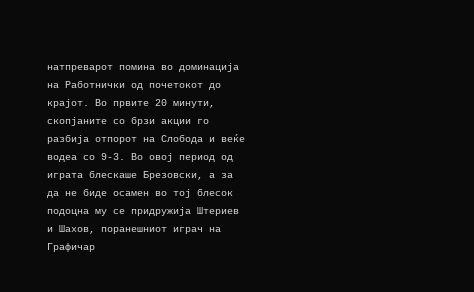натпреварот помина во доминација на Работнички од почетокот до крајот. Во првите 20 минути, скопјаните со брзи акции го разбија отпорот на Слобода и веќе водеа со 9-3. Во овој период од играта блескаше Брезовски, а за да не биде осамен во тој блесок подоцна му се придружија Штериев и Шахов, поранешниот играч на Графичар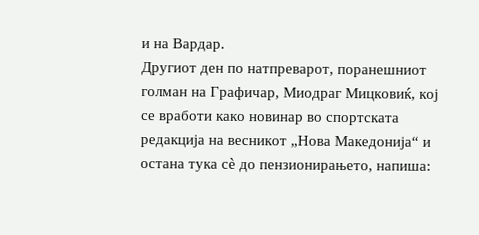и на Вардар.
Другиот ден по натпреварот, поранешниот голман на Графичар, Миодраг Мицковиќ, кој се вработи како новинар во спортската редакција на весникот „Нова Македонија“ и остана тука сѐ до пензионирањето, напиша: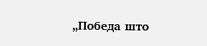„Победа што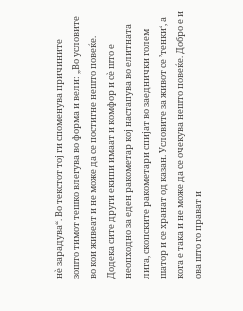нѐ зарадува“. Во текстот тој ги споменува причините зошто тимот тешко влегува во форма и вели: „Во условите во кои живеат и не може да се постигне нешто повеќе. Додека сите други екипи имаат и комфор и сѐ што е неопходно за еден ракометар кој настапува во елитната лига, скопските ракометари спијат во заеднички голем шатор и се хранат од казан. Условите за живот се ’тенки‘, а кога е така и не може да се очекува нешто повеќе. Добро е и ова што го прават и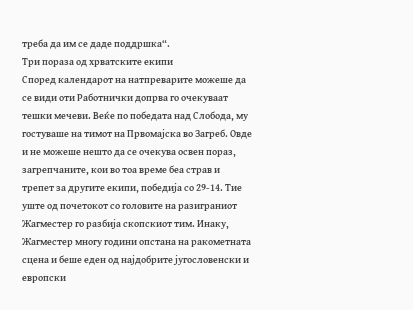треба да им се даде поддршка“.
Три пораза од хрватските екипи
Според календарот на натпреварите можеше да се види оти Работнички допрва го очекуваат тешки мечеви. Веќе по победата над Слобода, му гостуваше на тимот на Првомајска во Загреб. Овде и не можеше нешто да се очекува освен пораз, загрепчаните, кои во тоа време беа страв и трепет за другите екипи, победија со 29-14. Тие уште од почетокот со головите на разиграниот Жагместер го разбија скопскиот тим. Инаку, Жагместер многу години опстана на ракометната сцена и беше еден од најдобрите југословенски и европски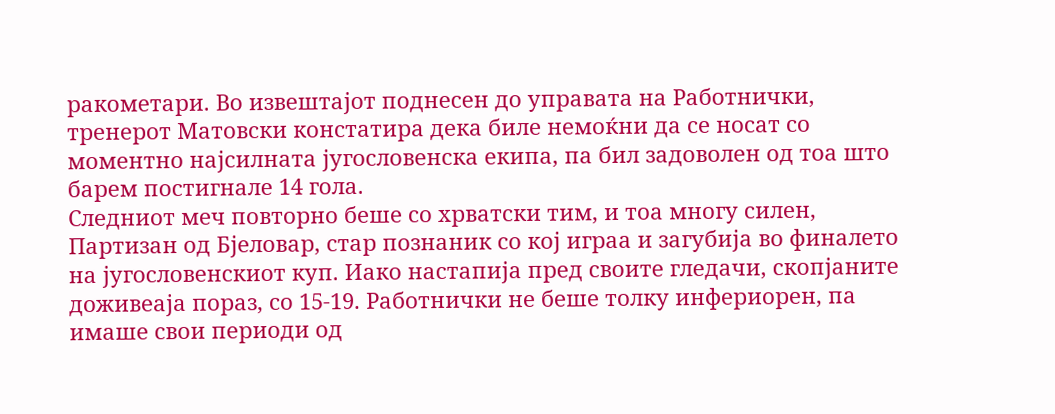ракометари. Во извештајот поднесен до управата на Работнички, тренерот Матовски констатира дека биле немоќни да се носат со моментно најсилната југословенска екипа, па бил задоволен од тоа што барем постигнале 14 гола.
Следниот меч повторно беше со хрватски тим, и тоа многу силен, Партизан од Бјеловар, стар познаник со кој играа и загубија во финалето на југословенскиот куп. Иако настапија пред своите гледачи, скопјаните доживеаја пораз, со 15-19. Работнички не беше толку инфериорен, па имаше свои периоди од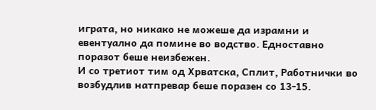играта, но никако не можеше да израмни и евентуално да помине во водство. Едноставно поразот беше неизбежен.
И со третиот тим од Хрватска, Сплит, Работнички во возбудлив натпревар беше поразен со 13-15.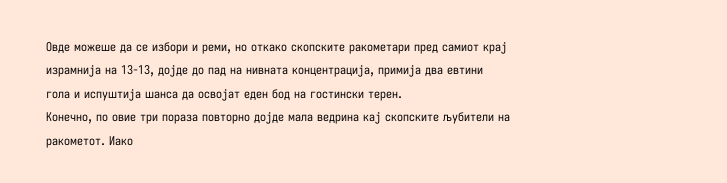Овде можеше да се избори и реми, но откако скопските ракометари пред самиот крај израмнија на 13-13, дојде до пад на нивната концентрација, примија два евтини гола и испуштија шанса да освојат еден бод на гостински терен.
Конечно, по овие три пораза повторно дојде мала ведрина кај скопските љубители на ракометот. Иако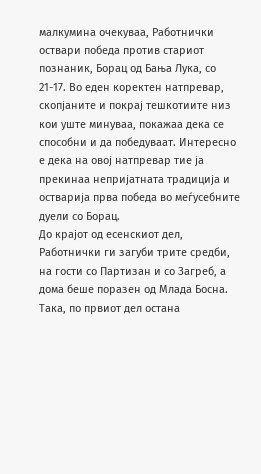малкумина очекуваа, Работнички оствари победа против стариот познаник, Борац од Бања Лука, со 21-17. Во еден коректен натпревар, скопјаните и покрај тешкотиите низ кои уште минуваа, покажаа дека се способни и да победуваат. Интересно е дека на овој натпревар тие ја прекинаа непријатната традиција и остварија прва победа во меѓусебните дуели со Борац.
До крајот од есенскиот дел, Работнички ги загуби трите средби, на гости со Партизан и со Загреб, а дома беше поразен од Млада Босна. Така, по првиот дел остана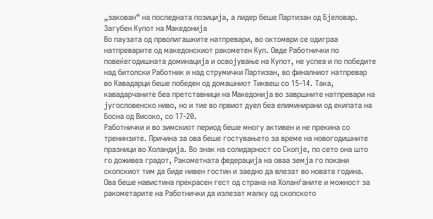„закован“ на последната позиција, а лидер беше Партизан од Бјеловар.
Загубен Купот на Македонија
Во паузата од прволигашките натпревари, во октомври се одиграа натпреварите од македонскиот ракометен Куп. Овде Работнички по повеќегодишната доминација и освојување на Купот, не успеа и по победите над битолски Работник и над струмички Партизан, во финалниот натпревар во Кавадарци беше победен од домашниот Тиквеш со 15-14. Така, кавадарчаните беа претставници на Македонија во завршните натпревари на југословенско ниво, но и тие во првиот дуел беа елиминирани од екипата на Босна од Високо, со 17-20.
Работнички и во зимскиот период беше многу активен и не прекина со тренинзите. Причина за ова беше гостувањето за време на новогодишните празници во Холандија. Во знак на солидарност со Скопје, по сето она што го доживеа градот, Ракометната федерација на оваа земја го покани скопскиот тим да биде нивен гостин и заедно да влезат во новата година. Ова беше навистина прекрасен гест од страна на Холанѓаните и можност за ракометарите на Работнички да излезат малку од скопското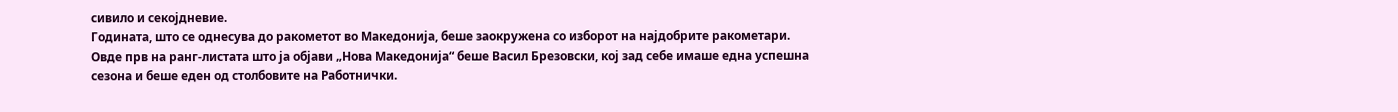сивило и секојдневие.
Годината, што се однесува до ракометот во Македонија, беше заокружена со изборот на најдобрите ракометари. Овде прв на ранг-листата што ја објави „Нова Македонија“ беше Васил Брезовски, кој зад себе имаше една успешна сезона и беше еден од столбовите на Работнички.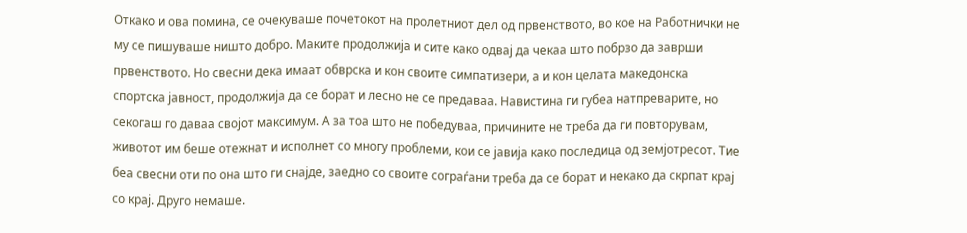Откако и ова помина, се очекуваше почетокот на пролетниот дел од првенството, во кое на Работнички не му се пишуваше ништо добро. Маките продолжија и сите како одвај да чекаа што побрзо да заврши првенството. Но свесни дека имаат обврска и кон своите симпатизери, а и кон целата македонска спортска јавност, продолжија да се борат и лесно не се предаваа. Навистина ги губеа натпреварите, но секогаш го даваа својот максимум. А за тоа што не победуваа, причините не треба да ги повторувам, животот им беше отежнат и исполнет со многу проблеми, кои се јавија како последица од земјотресот. Тие беа свесни оти по она што ги снајде, заедно со своите сограѓани треба да се борат и некако да скрпат крај со крај. Друго немаше.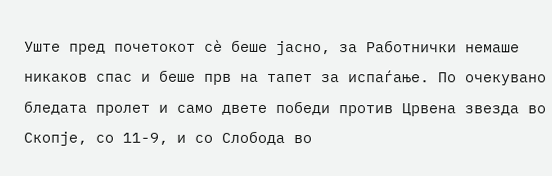Уште пред почетокот сѐ беше јасно, за Работнички немаше никаков спас и беше прв на тапет за испаѓање. По очекувано бледата пролет и само двете победи против Црвена звезда во Скопје, со 11-9, и со Слобода во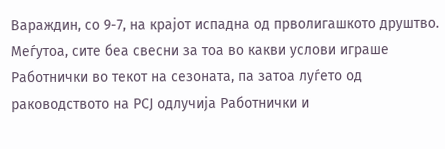Вараждин, со 9-7, на крајот испадна од прволигашкото друштво.
Меѓутоа, сите беа свесни за тоа во какви услови играше Работнички во текот на сезоната, па затоа луѓето од раководството на РСЈ одлучија Работнички и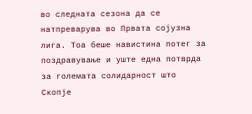во следната сезона да се натпреварува во Првата сојузна лига. Тоа беше навистина потег за поздравување и уште една потврда за големата солидарност што Скопје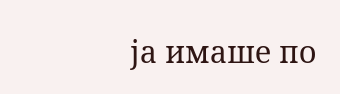ја имаше по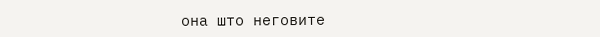она што неговите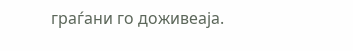граѓани го доживеаја.